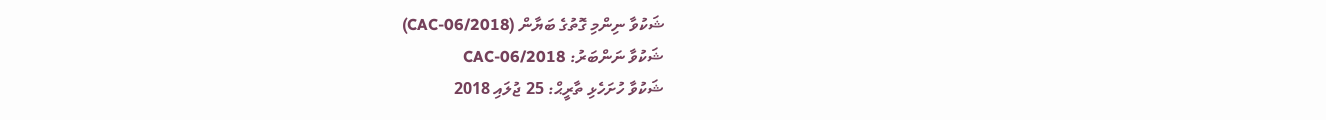ޝަކުވާ ނިންމި ގޮތުގެ ބަޔާން (CAC-06/2018)
ޝަކުވާ ނަންބަރު: CAC-06/2018
ޝަކުވާ ހުށަހެޅި ތާރީޙް: 25 ޖުލައި 2018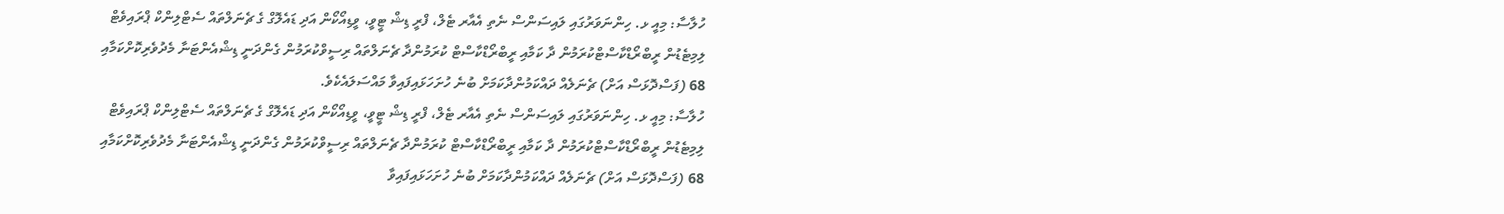ހުލާސާ: މިއީ ޅ. ހިންނަވަރުގައި ލައިސަންސް ނެތި އެއާރ ޓެލް، ފްރީ ޑިޝް ޓީވީ، ވީޑިއޯކޯން އަދި ޑައެލޮގް ގެ ޗެނަލްތައް ސެޓްލިންކް ޕްރައިވެޓް ލިމިޓެޑުން ރީބްރޯޑްކާސްޓްކުރަމުން ދާ ކަމާއި ރީބްރޯޑްކާސްޓް ކުރަމުންދާ ޗެނަލްތައް ރިސީވްކުރަމުން ގެންދަނީ ޑިޝްއެންޓަނާ މެދުވެރިކޮށްކަމާއި 68 (ފަސްދޮޅަސް އަށް) ޗެނަލެއް ދައްކަމުންދާކަމަށް ބުނެ ހުށަހަޅައިފައިވާ މައްސަލައެކެވެ.
ހުލާސާ: މިއީ ޅ. ހިންނަވަރުގައި ލައިސަންސް ނެތި އެއާރ ޓެލް، ފްރީ ޑިޝް ޓީވީ، ވީޑިއޯކޯން އަދި ޑައެލޮގް ގެ ޗެނަލްތައް ސެޓްލިންކް ޕްރައިވެޓް ލިމިޓެޑުން ރީބްރޯޑްކާސްޓްކުރަމުން ދާ ކަމާއި ރީބްރޯޑްކާސްޓް ކުރަމުންދާ ޗެނަލްތައް ރިސީވްކުރަމުން ގެންދަނީ ޑިޝްއެންޓަނާ މެދުވެރިކޮށްކަމާއި 68 (ފަސްދޮޅަސް އަށް) ޗެނަލެއް ދައްކަމުންދާކަމަށް ބުނެ ހުށަހަޅައިފައިވާ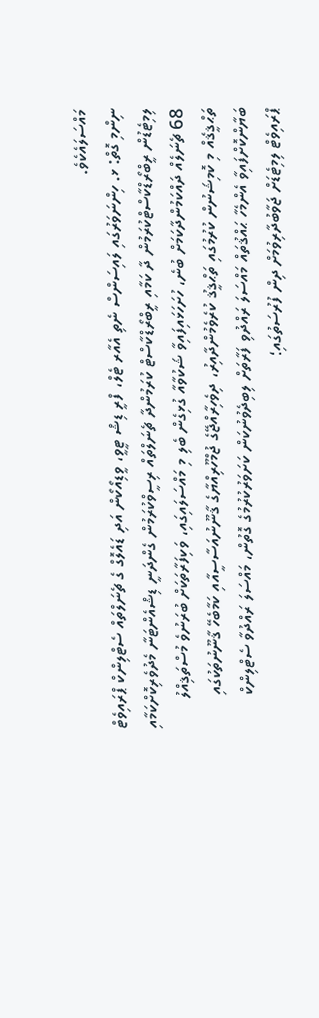މައްސަލައެކެވެ.
ނިންމި ގޮތް: ޅ. ހިންނަވަރުގައި ލައިސަންސް ނެތި އެއާރ ޓެލް، ފްރީ ޑިޝް ޓީވީ، ވީޑިއޯކޯން އަދި ޑައެލޮގް ގެ ޗެނަލްތައް ސެޓްލިންކް ޕްރައިވެޓް ލިމިޓެޑުން ރީބްރޯޑްކާސްޓްކުރަމުން ދާ ކަމާއި ރީބްރޯޑްކާސްޓް ކުރަމުންދާ ޗެނަލްތައް ރިސީވްކުރަމުން ގެންދަނީ ޑިޝްއެންޓަނާ މެދުވެރިކޮށްކަމާއި 68 ޗެނަލެއް ދައްކަމުންދާކަމަށް ބުނެ، ހުށަހަޅައިފައިވާ ޝަކުވާއާ ގުޅިގެން ބެލި މި މައްސަލައިގައި، ވަކިފަރާތަކަށް ބުރަނުވެ މުސްތަޤިއްލު ތަޙްޤީޤެއް މި ކޮމިޝަނުން ކުރުމުގައި ތަޙްޤީޤު ކުރެވެމުންދާއިރު، ދިވެހިރާއްޖޭގެ ޖުމްހޫރިއްޔާގެ ޤާނޫނުއަސާސީއާއި ކަމާބެހޭ ޤާނޫނުތަކުގައި ބަޔާންކޮށްފައިވާ އެންމެހާ ޙައްޤުތައް މައްސަލަ ރައްދުވި ފަރާތަށް ލިބިދެވުނުކަން ކަށަވަރުކުރުމުގެ ގޮތުން، މައްސަލަ ރައްދުވާ ސެޓްލިންކް ޕްރައިވެޓް ލިމިޓެޑަށް ޖަވާބުދާރިވުމަށް ދިން ފުރުސަތުގައި؛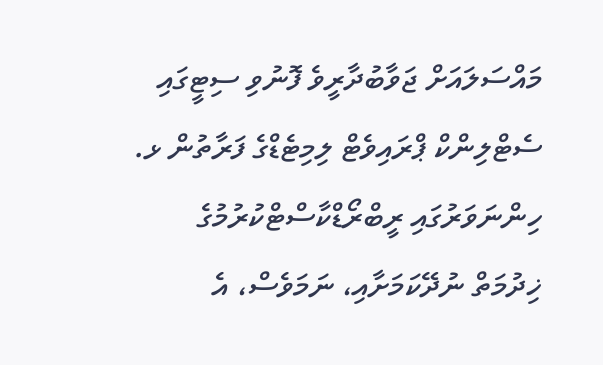މައްސަލައަށް ޖަވާބުދާރީވެ ފޮނުވި ސިޓީގައި ސެޓްލިންކް ޕްރައިވެޓް ލިމިޓެޑްގެ ފަރާތުން ޅ. ހިންނަވަރުގައި ރީބްރޯޑްކާސްޓްކުރުމުގެ ޚިދުމަތް ނުދޭކަމަށާއި، ނަމަވެސް، އެ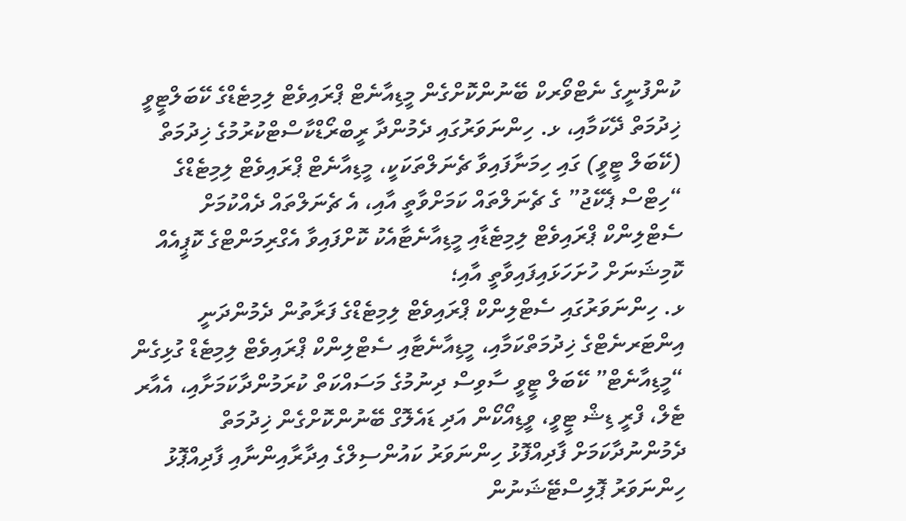ކުންފުނީގެ ނެޓްވޯރކް ބޭނުންކޮށްގެން މީޑިއާނެޓް ޕްރައިވެޓް ލިމިޓެޑްގެ ކޭބަލްޓީވީ ޚިދުމަތް ދޭކަމާއި، ޅ. ހިންނަވަރުގައި ދެމުންދާ ރީބްރޯޑްކާސްޓްކުރުމުގެ ޚިދުމަތް (ކޭބަލް ޓީވީ) ގައި ހިމަނާފައިވާ ޗެނަލްތަކަކީ، މީޑިއާނެޓް ޕްރައިވެޓް ލިމިޓެޑްގެ “ހިޓްސް ޕެކޭޖު” ގެ ޗެނަލްތައް ކަމަށްވާތީ އާއި، އެ ޗެނަލްތައް ދެއްކުމަށް ސެޓްލިންކް ޕްރައިވެޓް ލިމިޓެޑާއި މީޑިއާނެޓާއެކު ކޮށްފައިވާ އެގްރިމަންޓްގެ ކޮޕީއެއް ކޮމިޝަނަށް ހުށަހަޅައިފައިވާތީ އާއި؛
ޅ. ހިންނަވަރުގައި ސެޓްލިންކް ޕްރައިވެޓް ލިމިޓެޑްގެ ފަރާތުން ދެމުންދަނީ އިންޓަރނެޓްގެ ޚިދުމަތްކަމާއި، މީޑިއާނެޓާއި ސެޓްލިންކް ޕްރައިވެޓް ލިމިޓެޑް ގުޅިގެން “މީޑިއާނެޓް” ކޭބަލް ޓީވީ ސާވިސް ދިނުމުގެ މަސައްކަތް ކުރަމުންދާކަމަށާއި، އެއާރ ޓެލް، ފްރީ ޑިޝް ޓީވީ، ވީޑިއޯކޯން އަދި ޑައެލޮގް ބޭނުންކޮށްގެން ޚިދުމަތް ދެމުންނުދާކަމަށް ފާދިއްފޮޅު ހިންނަވަރު ކައުންސިލްގެ އިދާރާއިންނާއި ފާދިއްޕޮޅު ހިންނަވަރު ޕޮލިސްޓޭޝަނުން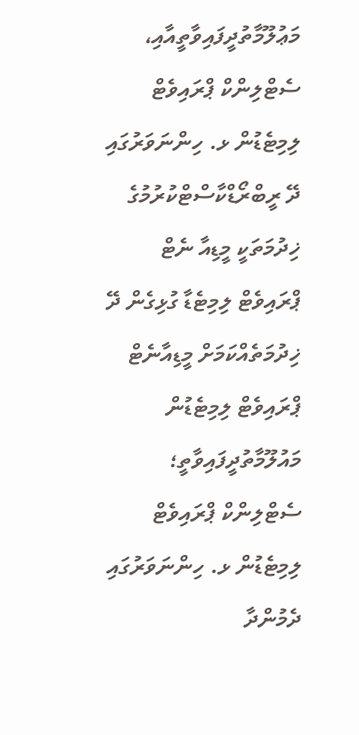މަޢުލޫމާތުދީފައިވާތީއާއި،
ސެޓްލިންކް ޕްރައިވެޓް ލިމިޓެޑުން ޅ. ހިންނަވަރުގައި ދޭ ރީބްރޯޑްކާސްޓްކުރުމުގެ ޚިދުމަތަކީ މީޑިއާ ނެޓް ޕްރައިވެޓް ލިމިޓެޑާ ގުޅިގެން ދޭ ޚިދުމަތެއްކަމަށް މީޑިއާނެޓް ޕްރައިވެޓް ލިމިޓެޑުން މައުލޫމާތުދީފައިވާތީ؛
ސެޓްލިންކް ޕްރައިވެޓް ލިމިޓެޑުން ޅ. ހިންނަވަރުގައި ދެމުންދާ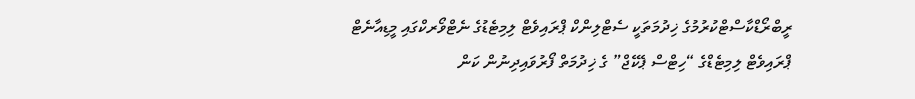ރީބްރޯޑްކާސްޓްކުރުމުގެ ޚިދުމަތަކީ ސެޓްލިންކް ޕްރައިވެޓް ލިމިޓެޑުގެ ނެޓްވޯރކްގައި މީޑިއާނެޓް ޕްރައިވެޓް ލިމިޓެޑްގެ “ހިޓްސް ޕެކޭޖް” ގެ ޚިދުމަތް ފޯރުވައިދިނުން ކަން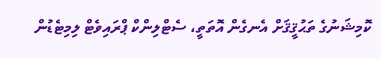ކޮމިޝަނުގެ ތަޙުޤީޤަށް އެނގެން އޮތަތީ، ސެޓްލިންކް ޕްރައިވެޓް ލިމިޓެޑުން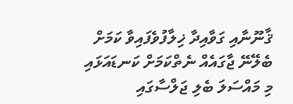ޤާނޫނާއި ގަވާއިދާ ޚިލާފުވެފައިވާ ކަމަށް ބެލޭނޭ ޖާގައެއް ނެތްކަމަށް ކަނޑައަޅައި މި މައްސަލަ ބެލި ޖަލްސާގައި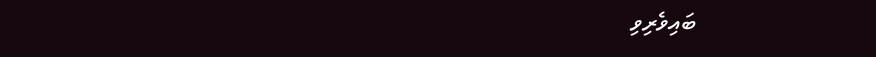ބައިވެރިވި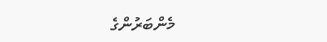މެންބަރުންގެ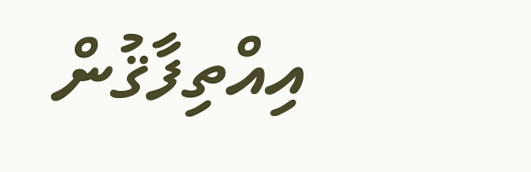އިއްތިފާޤުން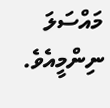މައްސަލަ ނިންމީއެވެ.